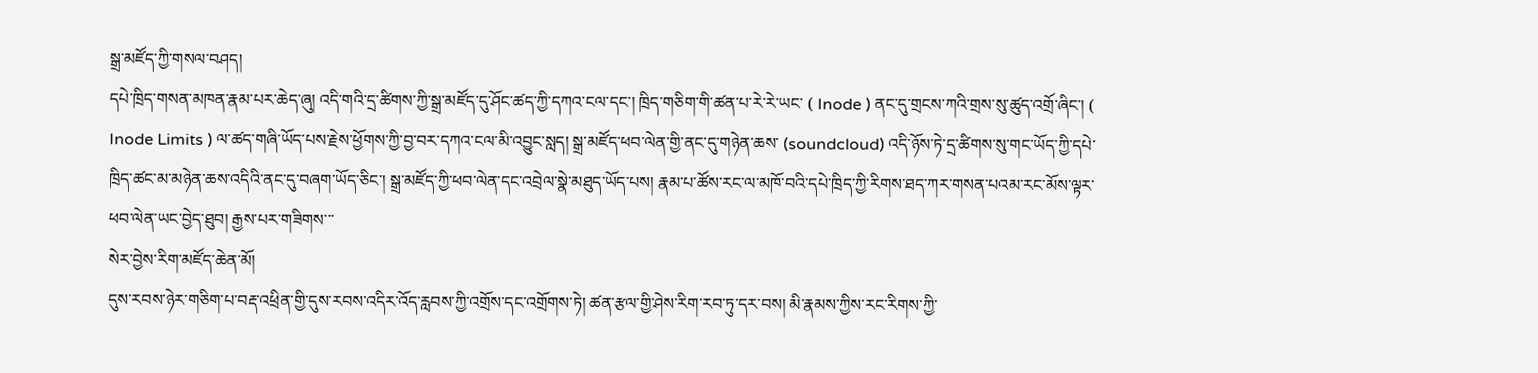སྒྲ་མཛོད་ཀྱི་གསལ་བཤད།
དཔེ་ཁྲིད་གསན་མཁན་རྣམ་པར་ཆེད་ཞུ། འདི་གའི་དྲ་ཚིགས་ཀྱི་སྒྲ་མཛོད་དུ་ཤོང་ཚད་ཀྱི་དཀའ་ངལ་དང་། ཁྲིད་གཅིག་གི་ཚན་པ་རེ་རེ་ཡང་ ( Inode ) ནང་དུ་གྲངས་ཀའི་གྲས་སུ་ཚུད་འགྲོ་ཞིང་། ( Inode Limits ) ལ་ཚད་གཞི་ཡོད་པས་རྗེས་ཕྱོགས་ཀྱི་བྱ་བར་དཀའ་ངལ་མི་འབྱུང་སླད། སྒྲ་མཛོད་ཕབ་ལེན་གྱི་ནང་དུ་གཉེན་ཆས་ (soundcloud) འདི་ཉོས་ཏེ་དྲ་ཚིགས་སུ་གང་ཡོད་ཀྱི་དཔེ་ཁྲིད་ཚང་མ་མཉེན་ཆས་འདིའི་ནང་དུ་བཞག་ཡོད་ཅིང་། སྒྲ་མཛོད་ཀྱི་ཕབ་ལེན་དང་འབྲེལ་སྣེ་མཐུད་ཡོད་པས། རྣམ་པ་ཚོས་རང་ལ་མཁོ་བའི་དཔེ་ཁྲིད་ཀྱི་རིགས་ཐད་ཀར་གསན་པའམ་རང་མོས་ལྟར་ཕབ་ལེན་ཡང་བྱེད་ཐུབ། རྒྱས་པར་གཟིགས་་་
སེར་བྱེས་རིག་མཛོད་ཆེན་མོ།
དུས་རབས་ཉེར་གཅིག་པ་བརྡ་འཕྲིན་གྱི་དུས་རབས་འདིར་འོད་རླབས་ཀྱི་འགྲོས་དང་འགྲོགས་ཏེ། ཚན་རྩལ་གྱི་ཤེས་རིག་རབ་ཏུ་དར་བས། མི་རྣམས་ཀྱིས་རང་རིགས་ཀྱི་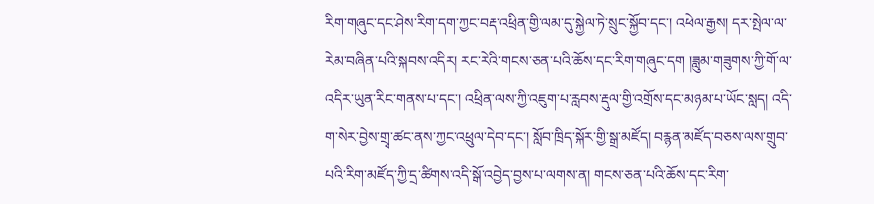རིག་གཞུང་དང་ཤེས་རིག་དག་ཀྱང་བརྡ་འཕྲིན་གྱི་ལམ་དུ་སྐྱེལ་ཏེ་སྲུང་སྐྱོབ་དང་། འཕེལ་རྒྱས། དར་སྤེལ་ལ་རེམ་བཞིན་པའི་སྐབས་འདིར། རང་རེའི་གངས་ཅན་པའི་ཆོས་དང་རིག་གཞུང་དག །ཟླུམ་གཟུགས་ཀྱི་གོ་ལ་འདིར་ཡུན་རིང་གནས་པ་དང་། འཕྲིན་ལས་ཀྱི་འཇུག་པ་རླབས་རྡུལ་གྱི་འགྲོས་དང་མཉམ་པ་ཡོང་སླད། འདི་ག་སེར་བྱེས་གྲྭ་ཚང་ནས་ཀྱང་འཕྲུལ་དེབ་དང་། སློབ་ཁྲིད་སྐོར་གྱི་སྒྲ་མཛོད། བརྙན་མཛོད་བཅས་ལས་གྲུབ་པའི་རིག་མཛོད་ཀྱི་དྲ་ཚིགས་འདི་སྒོ་འབྱེད་བྱས་པ་ལགས་ན། གངས་ཅན་པའི་ཆོས་དང་རིག་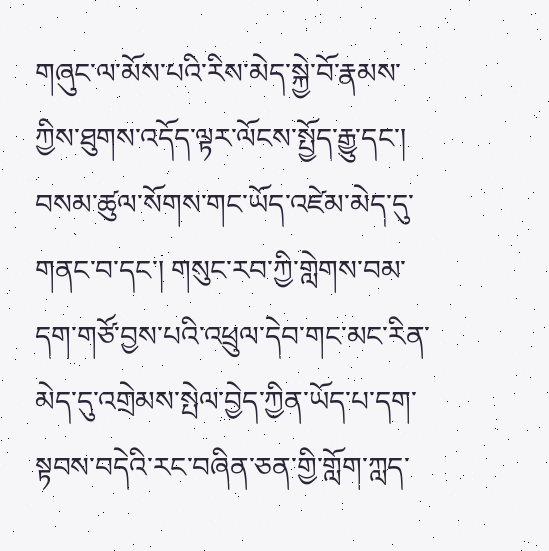གཞུང་ལ་མོས་པའི་རིས་མེད་སྐྱེ་བོ་རྣམས་ཀྱིས་ཐུགས་འདོད་ལྟར་ལོངས་སྤྱོད་རྒྱུ་དང་། བསམ་ཚུལ་སོགས་གང་ཡོད་འཛེམ་མེད་དུ་གནང་བ་དང་། གསུང་རབ་ཀྱི་གླེགས་བམ་དག་གཙོ་བྱས་པའི་འཕྲུལ་དེབ་གང་མང་རིན་མེད་དུ་འགྲེམས་སྤེལ་བྱེད་ཀྱིན་ཡོད་པ་དག་སྟབས་བདེའི་རང་བཞིན་ཅན་གྱི་གློག་ཀླད་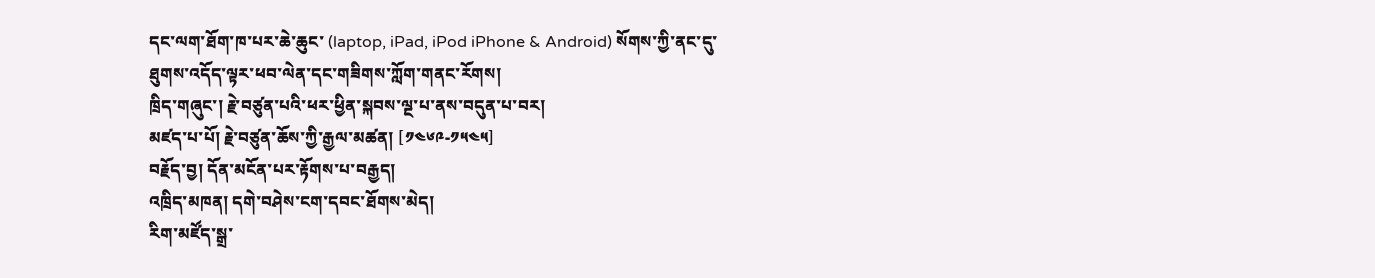དང་ལག་ཐོག་ཁ་པར་ཆེ་ཆུང་ (laptop, iPad, iPod iPhone & Android) སོགས་ཀྱི་ནང་དུ་ཐུགས་འདོད་ལྟར་ཕབ་ལེན་དང་གཟིགས་ཀློག་གནང་རོགས།
ཁྲིད་གཞུང་། རྗེ་བཙུན་པའི་ཕར་ཕྱིན་སྐབས་ལྔ་པ་ནས་བདུན་པ་བར།
མཛད་པ་པོ། རྗེ་བཙུན་ཆོས་ཀྱི་རྒྱལ་མཚན། [༡༤༦༩-༡༥༤༥]
བརྗོད་བྱ། དོན་མངོན་པར་རྟོགས་པ་བརྒྱད།
འཁྲིད་མཁན། དགེ་བཤེས་ངག་དབང་ཐོགས་མེད།
རིག་མཛོད་སྒྲ་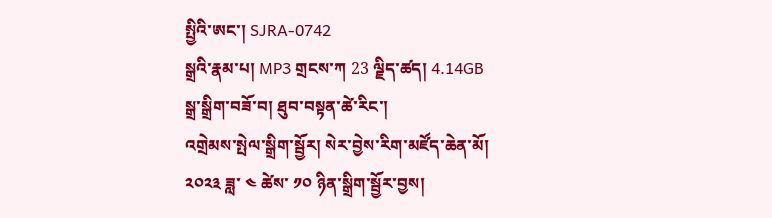སྤྱིའི་ཨང་། SJRA-0742
སྒྲའི་རྣམ་པ། MP3 གྲངས་ཀ 23 ལྗིད་ཚད། 4.14GB
སྒྲ་སྒྲིག་བཟོ་བ། ཐུབ་བསྟན་ཚེ་རིང་།
འགྲེམས་སྤེལ་སྒྲིག་སྦྱོར། སེར་བྱེས་རིག་མཛོད་ཆེན་མོ།
༢༠༢༣ ཟླ་ ༤ ཚེས་ ༡༠ ཉིན་སྒྲིག་སྦྱོར་བྱས།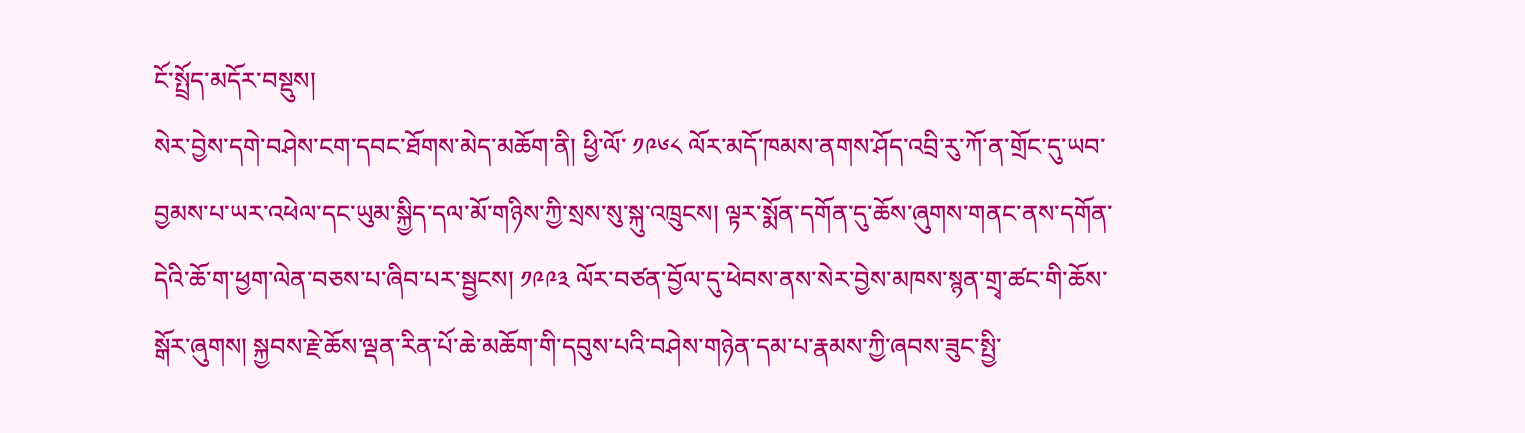ངོ་སྤྲོད་མདོར་བསྡུས།
སེར་བྱེས་དགེ་བཤེས་ངག་དབང་ཐོགས་མེད་མཆོག་ནི། ཕྱི་ལོ་ ༡༩༦༨ ལོར་མདོ་ཁམས་ནགས་ཤོད་འབྲི་རུ་ཀོ་ན་གྲོང་དུ་ཡབ་བྱམས་པ་ཡར་འཕེལ་དང་ཡུམ་སྐྱིད་དལ་མོ་གཉིས་ཀྱི་སྲས་སུ་སྐུ་འཁྲུངས། ལྟར་སྨོན་དགོན་དུ་ཆོས་ཞུགས་གནང་ནས་དགོན་དེའི་ཆོ་ག་ཕྱག་ལེན་བཅས་པ་ཞིབ་པར་སྦྱངས། ༡༩༩༣ ལོར་བཙན་བྱོལ་དུ་ཕེབས་ནས་སེར་བྱེས་མཁས་སྙན་གྲྭ་ཚང་གི་ཆོས་སྒོར་ཞུགས། སྐྱབས་རྗེ་ཆོས་ལྡན་རིན་པོ་ཆེ་མཆོག་གི་དབུས་པའི་བཤེས་གཉེན་དམ་པ་རྣམས་ཀྱི་ཞབས་ཟུང་སྤྱི་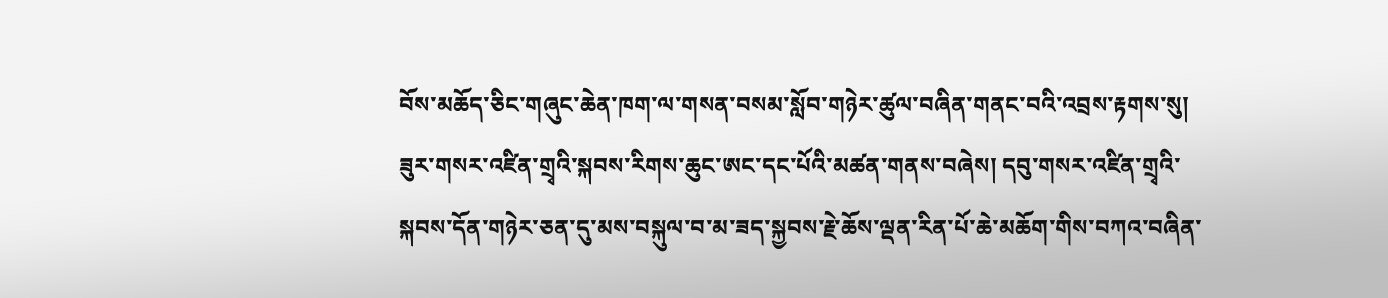བོས་མཆོད་ཅིང་གཞུང་ཆེན་ཁག་ལ་གསན་བསམ་སློབ་གཉེར་ཚུལ་བཞིན་གནང་བའི་འབྲས་རྟགས་སུ། ཟུར་གསར་འཛིན་གྲྭའི་སྐབས་རིགས་ཆུང་ཨང་དང་པོའི་མཚན་གནས་བཞེས། དབུ་གསར་འཛིན་གྲྭའི་སྐབས་དོན་གཉེར་ཅན་དུ་མས་བསྐུལ་བ་མ་ཟད་སྐྱབས་རྗེ་ཆོས་ལྡན་རིན་པོ་ཆེ་མཆོག་གིས་བཀའ་བཞིན་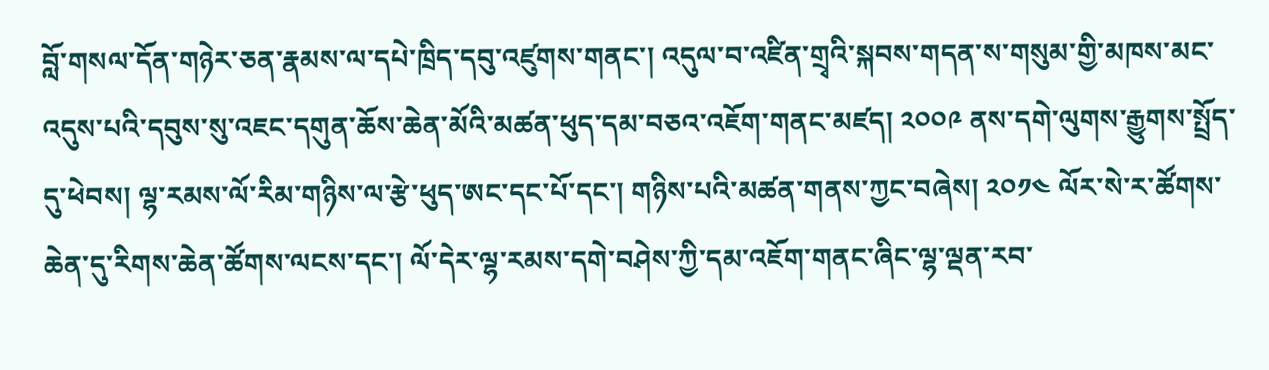བློ་གསལ་དོན་གཉེར་ཅན་རྣམས་ལ་དཔེ་ཁྲིད་དབུ་འཛུགས་གནང་། འདུལ་བ་འཛིན་གྲྭའི་སྐབས་གདན་ས་གསུམ་གྱི་མཁས་མང་འདུས་པའི་དབུས་སུ་འཇང་དགུན་ཆོས་ཆེན་མོའི་མཚན་ཕུད་དམ་བཅའ་འཇོག་གནང་མཛད། ༢༠༠༩ ནས་དགེ་ལུགས་རྒྱུགས་སྤྲོད་དུ་ཕེབས། ལྷ་རམས་ལོ་རིམ་གཉིས་ལ་རྩེ་ཕུད་ཨང་དང་པོ་དང་། གཉིས་པའི་མཚན་གནས་ཀྱང་བཞེས། ༢༠༡༤ ལོར་སེ་ར་ཚོགས་ཆེན་དུ་རིགས་ཆེན་ཚོགས་ལངས་དང་། ལོ་དེར་ལྷ་རམས་དགེ་བཤེས་ཀྱི་དམ་འཇོག་གནང་ཞིང་ལྷ་ལྡན་རབ་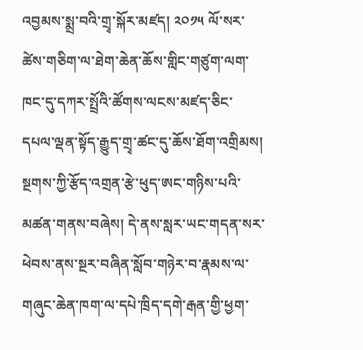འབྱམས་སྨྲ་བའི་གྲྭ་སྐོར་མཛད། ༢༠༡༥ ལོ་སར་ཚེས་གཅིག་ལ་ཐེག་ཆེན་ཆོས་གླིང་གཙུག་ལག་ཁང་དུ་དཀར་སྤྲོའི་ཚོགས་ལངས་མཛད་ཅིང་དཔལ་ལྡན་སྟོད་རྒྱུད་གྲྭ་ཚང་དུ་ཆོས་ཐོག་འགྲིམས། སྔགས་ཀྱི་རྩོད་འགྲན་རྩེ་ཕུད་ཨང་གཉིས་པའི་མཚན་གནས་བཞེས། དེ་ནས་སླར་ཡང་གདན་སར་ཕེབས་ནས་སྔར་བཞིན་སློབ་གཉེར་བ་རྣམས་ལ་གཞུང་ཆེན་ཁག་ལ་དཔེ་ཁྲིད་དགེ་རྒན་གྱི་ཕྱག་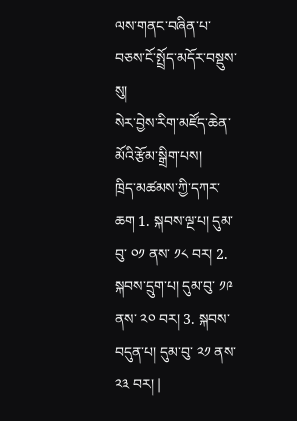ལས་གནང་བཞིན་པ་བཅས་ངོ་སྤྲོད་མདོར་བསྡུས་སུ།
སེར་བྱེས་རིག་མཛོད་ཆེན་མོའི་རྩོམ་སྒྲིག་པས།
ཁྲིད་མཚམས་ཀྱི་དཀར་ཆག 1. སྐབས་ལྔ་པ། དུམ་བུ་ ༠༡ ནས་ ༡༨ བར། 2. སྐབས་དྲུག་པ། དུམ་བུ་ ༡༩ ནས་ ༢༠ བར། 3. སྐབས་བདུན་པ། དུམ་བུ་ ༢༡ ནས་ ༢༣ བར། |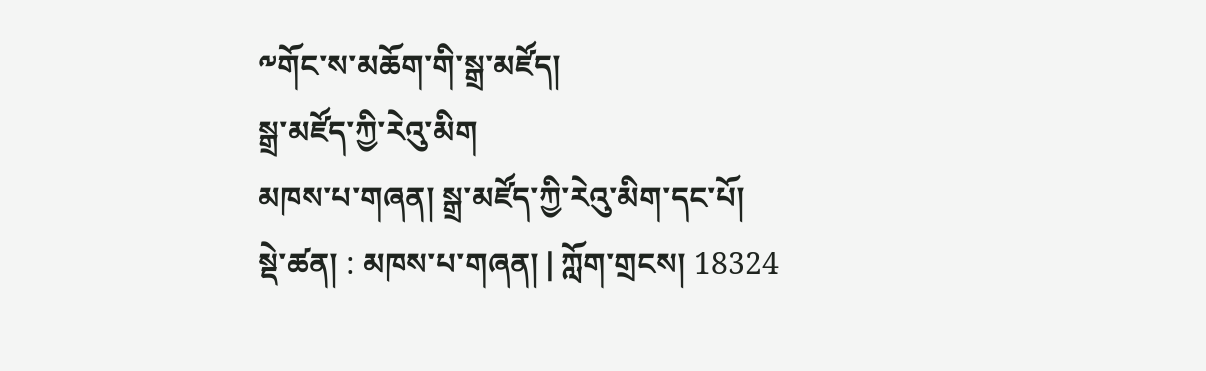༸གོང་ས་མཆོག་གི་སྒྲ་མཛོད།
སྒྲ་མཛོད་ཀྱི་རེའུ་མིག
མཁས་པ་གཞན། སྒྲ་མཛོད་ཀྱི་རེའུ་མིག་དང་པོ།
སྡེ་ཚན། : མཁས་པ་གཞན། | ཀློག་གྲངས། 18324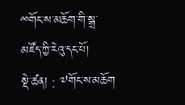ྋགོང་ས་མཆོག་གི་སྒྲ་མཛོད་ཀྱི་རེའུ་དང་པོ།
སྡེ་ཚན། : ༧གོང་ས་མཆོག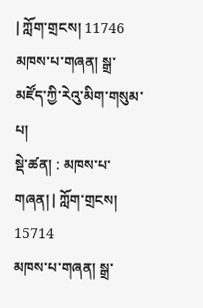| ཀློག་གྲངས། 11746
མཁས་པ་གཞན། སྒྲ་མཛོད་ཀྱི་རེའུ་མིག་གསུམ་པ།
སྡེ་ཚན། : མཁས་པ་གཞན། | ཀློག་གྲངས། 15714
མཁས་པ་གཞན། སྒྲ་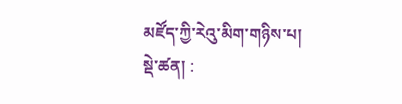མཛོད་ཀྱི་རེའུ་མིག་གཉིས་པ།
སྡེ་ཚན། :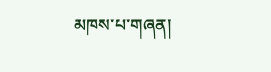མཁས་པ་གཞན།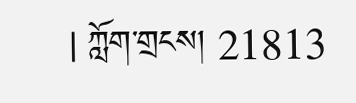| ཀློག་གྲངས། 21813